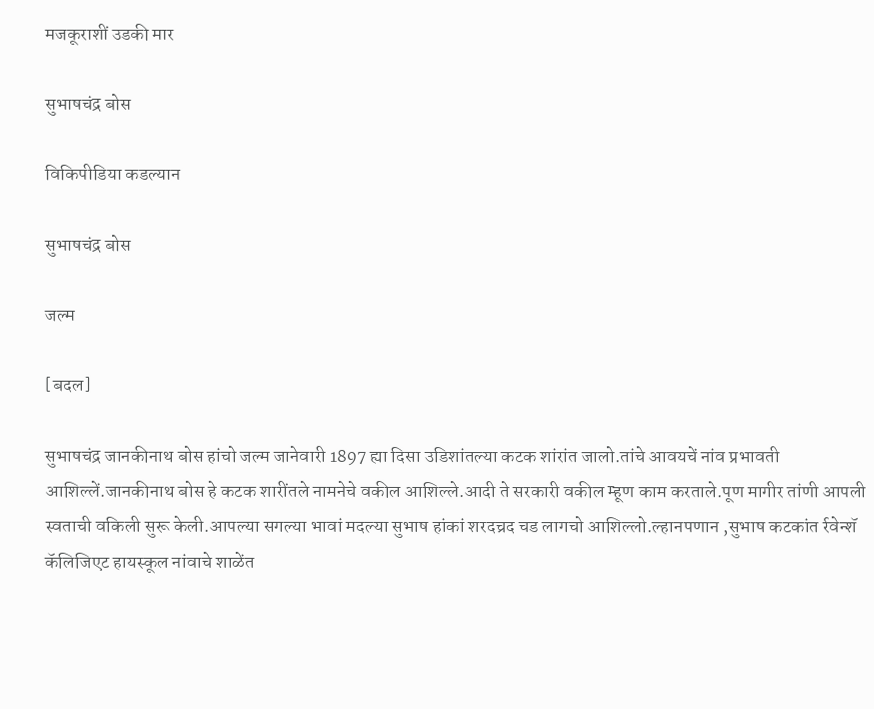मजकूराशीं उडकी मार

सुभाषचंद्र बोस

विकिपीडिया कडल्यान

सुभाषचंद्र बोस

जल्म

[बदल]

सुभाषचंद्र जानकीनाथ बोस हांचो जल्म जानेवारी 1897 ह्या दिसा उडिशांतल्या कटक शांरांत जालो.तांचे आवयचें नांव प्रभावती आशिल्लें.जानकीनाथ बोस हे कटक शारींतले नामनेचे वकील आशिल्ले.आदी ते सरकारी वकील म्हूण काम करताले.पूण मागीर तांणी आपली स्वताची वकिली सुरू केली.आपल्या सगल्या भावां मदल्या सुभाष हांकां शरदच्रद चड लागचो आशिल्लो.ल्हानपणान ,सुभाष कटकांत र्रवेन्शॅ कॅलिजिएट हायस्कूल नांवाचे शाळेंत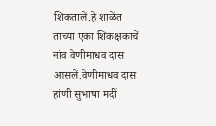शिकतालें.हे शाळेंत ताच्या एका शिकक्षकाचें नांव वेणीमाधव दास आसलें.वेणीमाधव दास हांणी सुभाषा मदीं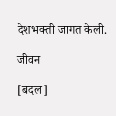देशभक्ती जागत केली.

जीवन

[बदल]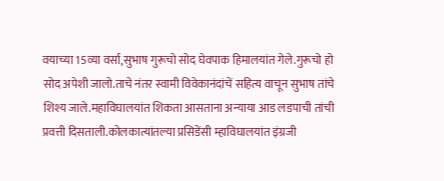वयाच्या 15व्या वर्सा,सुभाष गुरूचो सोद घेवपाक हिमालयांत गेले.गुरूचो हो सोद अपेशी जालो.ताचे नंतर स्वामी विवेकानंदांचें सहित्य वाचून सुभाष तांचे शिश्य जाले.महाविघालयांत शिकता आसताना अन्याया आड लडपाची तांची प्रवत्ती दिसताली.कोलकात्यांतल्या प्रसिडेंसी म्हाविघालयांत इंग्रजी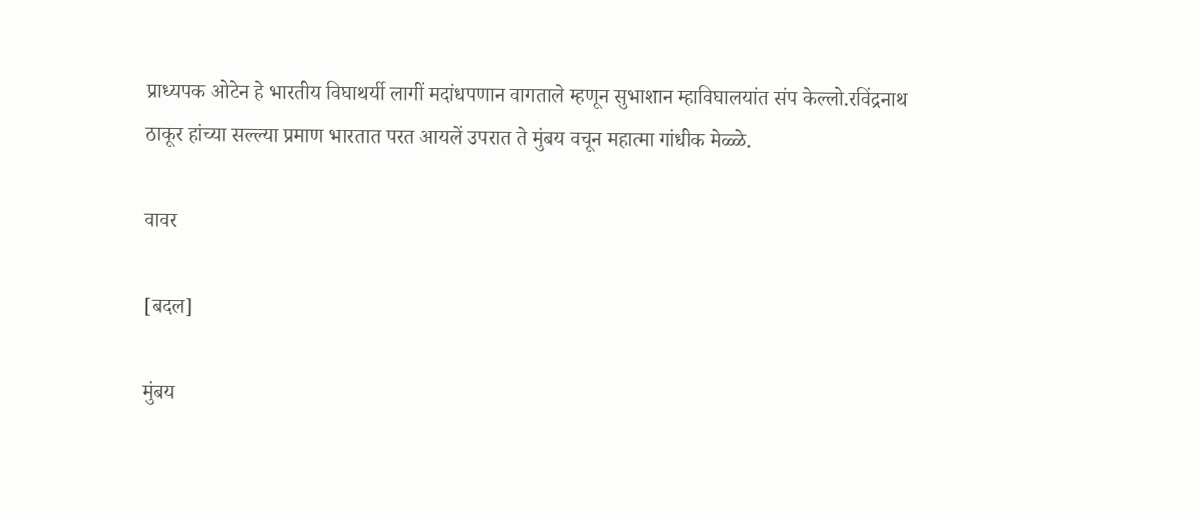प्राध्यपक ओटेन हे भारतीय विघाथर्यी लागीं मदांधपणान वागताले म्हणून सुभाशान म्हाविघालयांत संप केल्लो.रविंद्रनाथ ठाकूर हांच्या सल्ल्या प्रमाण भारतात परत आयलें उपरात ते मुंबय वचून महात्मा गांधीक मेळ्ळे.

वावर

[बदल]

मुंबय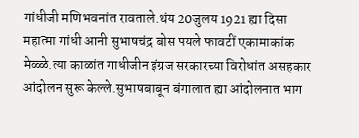गांधीजी मणिभवनांत रावताले.थंय 20जुलय 1921 ह्या दिसा महात्मा गांधी आनी सुभाषचंद्र बोस पयले फावटीं एकामाकांक मेळ्ळे.त्या काळांत गाधीजीन इंग्रज सरकारच्या विरोधांत असहकार आंदोलन सुरू केल्ले.सुभाषबाबून बंगालात ह्या आंदोलनात भाग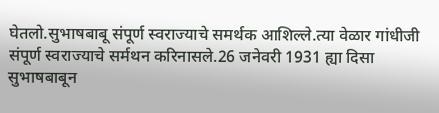घेतलो.सुभाषबाबू संपूर्ण स्वराज्याचे समर्थक आशिल्ले.त्या वेळार गांधीजी संपूर्ण स्वराज्याचे सर्मथन करिनासले.26 जनेवरी 1931 ह्या दिसा सुभाषबाबून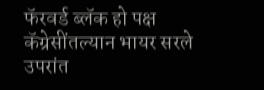फॅरवर्ड ब्लॅक हो पक्ष कॅग्रेसींतल्यान भायर सरले उपरांत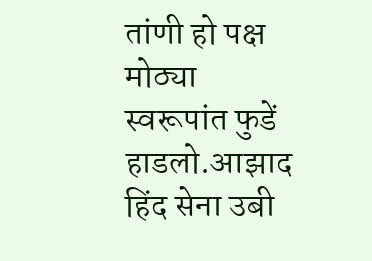तांणी हो पक्ष मोठ्या स्वरूपांत फुडें हाडलो.आझाद हिंद सेना उबी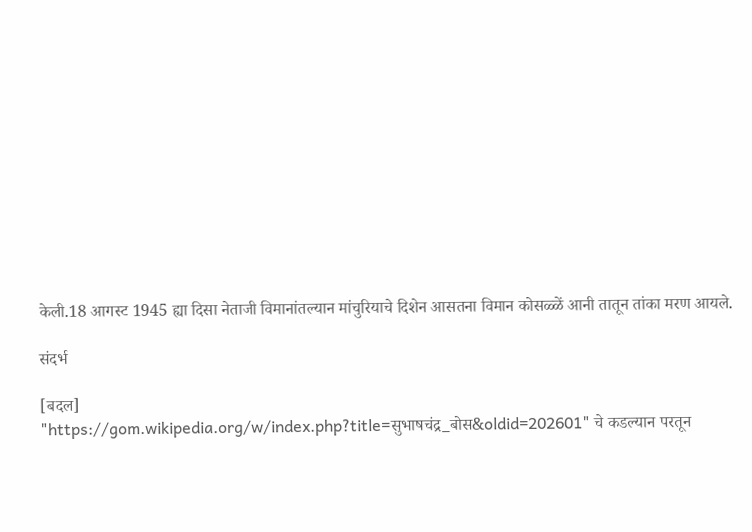केली.18 आगस्ट 1945 ह्या दिसा नेताजी विमानांतल्यान मांचुरियाचे दिशेन आसतना विमान कोसळ्ळें आनी तातून तांका मरण आयले.

संदर्भ

[बदल]
"https://gom.wikipedia.org/w/index.php?title=सुभाषचंद्र_बोस&oldid=202601" चे कडल्यान परतून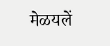मेळयलें